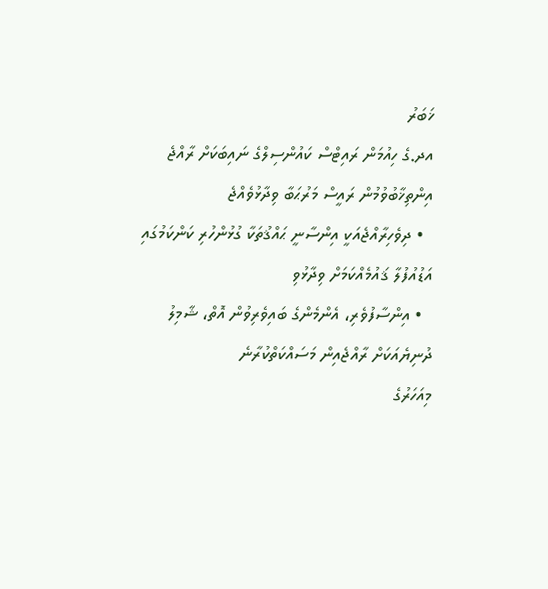ޚަބަރު
އދ.ގެ ހިއުމަން ރައިޓްސް ކައުންސިލްގެ ނައިބަކަށް ރާއްޖެ އިންތިޚާބުވުމުން ރައީސް މަރުޙަބާ ވިދާޅުވެއްޖެ
  • ދިވެހިރާއްޖެއަކީ އިންސާނީ ޙައްޤުތަކާ ގުޅުންހުރި ކަންކަމުގައި އަޑުއުފުލާ ޤައުމެއްކަމަށް ވިދާޅުވި
  • އިންސާފުވެރި، އެންމެންގެ ބައިވެރިވުން އޮތް، ޝާމިލު ދުނިޔެއަކަށް ރާއްޖެއިން މަސައްކަތްކުރާނެ
މިއަހަރުގެ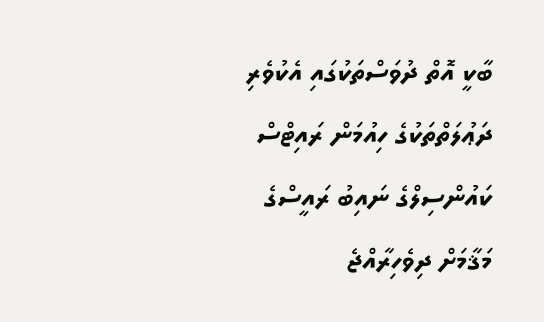ބާކީ އޮތް ދުވަސްތަކުގައި އެކުވެރި ދަޢުލަތްތަކުގެ ހިއުމަން ރައިޓްސް ކައުންސިލްގެ ނައިބު ރައީސްގެ މަޤާމަށް ދިވެހިރާއްޖެ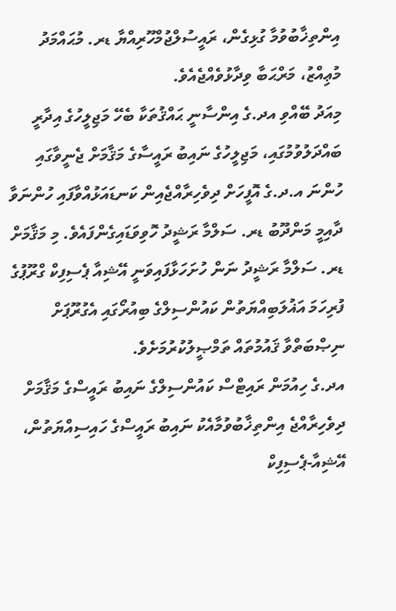އިންތިޚާބުވުމާ ގުޅިގެން، ރައީސުލްޖުމްހޫރިއްޔާ ޑރ. މުޙައްމަދު މުޢިއްޒު، މަރްޙަބާ ވިދާޅުވެއްޖެއެވެ.
މިއަދު ބޭއްވި އދ.ގެ އިންސާނީ ޙައްޤުތަކާ ބެހޭ މަޖިލީހުގެ އިދާރީ ބައްދަލުވުމުގައި، މަޖިލީހުގެ ނައިބު ރައީސާގެ މަޤާމަށް ޖެނީވާގައި ހުންނަ އ.ދ.ގެ އޮފީހަށް ދިވެހިރާއްޖެއިން ކަނޑައަޅުއްވާފައި ހުންނަވާ ދާއިމީ މަންދޫބު ޑރ. ސަލްމާ ރަޝީދު ހޮވިވަޑައިގެންފައެވެ. މި މަޤާމަށް ޑރ. ސަލްމާ ރަޝީދު ނަން ހުށަހަޅާފައިވަނީ އޭޝިއާ ޕެސިފިކް ގްރޫޕުގެ ފުރިހަމަ އަޣުލަބިއްޔަތުން ކައުންސިލްގެ ބިއުރޯގައި އެގުރޫޕަށް ނިޞްބަތްވާ ޤައުމުތައް ތަމްޞީލުކުރުމަށެވެ.
އދ.ގެ ހިއުމަން ރައިޓްސް ކައުންސިލްގެ ނައިބު ރައީސްގެ މަޤާމަށް ދިވެހިރާއްޖެ އިންތިޚާބުވުމާއެކު ނައިބު ރައީސްގެ ހައިސިއްޔަތުން، އޭޝިއާ-ޕެސިފިކް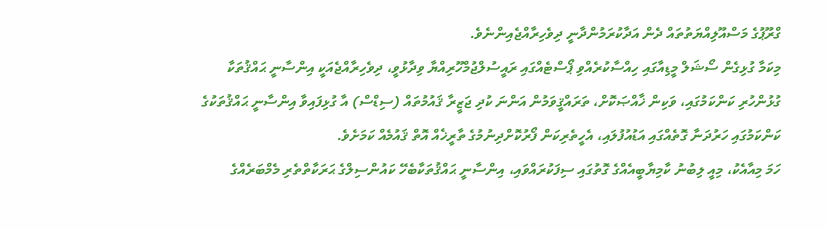ގްރޫޕުގެ މަސްއޫލިއްޔަތުތައް ދެން އަދާކުރަމުންދާނީ ދިވެހިރާއްޖެއިންނެވެ.
މިކަމާ ގުޅިގެން ސޯޝަލް މީޑިއާގައި ހިއްސާކުރެއްވި ޕޯސްޓެއްގައި ރައީސުލްޖުމްހޫރިއްޔާ ވިދާޅުވީ، ދިވެހިރާއްޖެއަކީ އިންސާނީ ޙައްޤުތަކާ ގުޅުންހުރި ކަންކަމުގައި، ވަކިން ޚާއްޞަކޮށް، ތަރައްޤީވަމުން އަންނަ ކުދި ޖަޒީރާ ޤައުމުތައް (ސިޑްސް) އާ ގުޅިފައިވާ އިންސާނީ ޙައްޤުތަކުގެ ކަންކަމުގައި ހަރުދަނާ ގޮތެއްގައި އަޑުއުފުލައި، އެހީތެރިކަން ފޯރުކޮށްދިނުމުގެ ތާރީޚެއް އޮތް ޤައުމެއް ކަމަށެވެ.
ހަމަ މިއާއެކު، މިއީ ލިބުނު ކާމިޔާބީއެއްގެ ގޮތުގައި ސިފަކުރައްވައި، އިންސާނީ ޙައްޤުތަކާބެހޭ ކައުންސިލްގެ ޙަރަކާތްތެރި މެމްބަރެއްގެ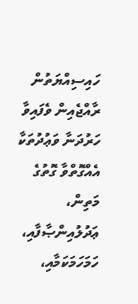ހައިސިއްޔަތުން ރާއްޖެއިން ވެފައިވާ ހަރުދަނާ ވަޢުދުތަކާ އެއްގޮތްވާ ގޮތުގެ މަތިން، ޢަދުލުއިންޞާފާއި، ހަމަހަމަކަމާއި،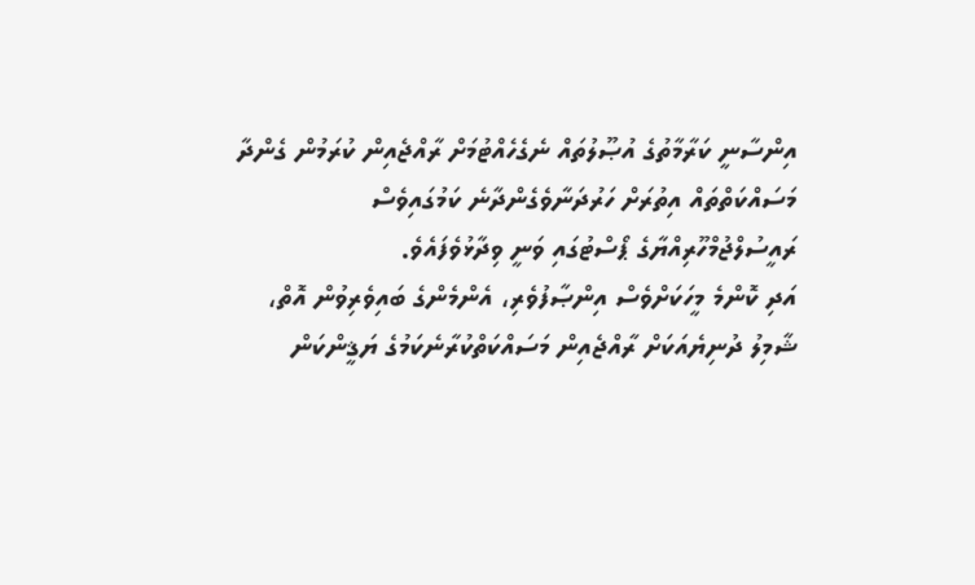އިންސާނީ ކަރާމާތުގެ އުޞޫލުތައް ނެގެހެއްޓުމަށް ރާއްޖެއިން ކުރަމުން ގެންދާ މަސައްކަތްތައް އިތުރަށް ހަރުދަނާވެގެންދާނެ ކަމުގައިވެސް ރައީސުލްޖުމްހޫރިއްޔާގެ ޕޯސްޓުގައި ވަނީ ވިދާޅުވެފައެވެ.
އަދި ކޮންމެ މީހަކަށްވެސް އިންޞާފުވެރި، އެންމެންގެ ބައިވެރިވުން އޮތް، ޝާމިލު ދުނިޔެއަކަށް ރާއްޖެއިން މަސައްކަތްކުރާނެކަމުގެ ޔަޤީންކަން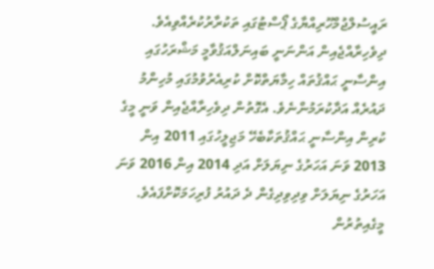ރައީސުލްޖުމްހޫރިއްޔާގެ ޕޯސްޓުގައި ތަކުރާރުކުރެއްވިއެވެ.
ދިވެހިރާއްޖެއިން އަންނަނީ ބައިނަލްއަޤުވާމީ މަޝްރަހުގައި އިންސާނީ ޙައްޤުތައް ހިމާޔަތްކޮށް ކުރިއެރުވުމުގައި މުހިންމު ދައުރެއް އަދާކުރަމުންނެވެ. އެގޮތުން ދިވެހިރާއްޖެއިން ވަނީ މީގެ ކުރިން އިންސާނީ ޙައްޤުތަކާބެހޭ މަޖިލީހުގައި 2011 އިން 2013 ވަނަ އަހަރުގެ ނިޔަލަށް އަދި 2014 އިން 2016 ވަނަ އަހަރުގެ ނިޔަލަށް ވިދިވިދިގެން ދެ ދައުރު ފުރިހަމަކޮށްފައެވެ. މީގެއިތުރުން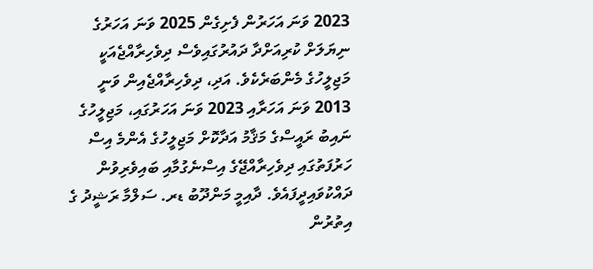2023 ވަނަ އަހަރުން ފެށިގެން 2025 ވަނަ އަހަރުގެ ނިޔަލަށް ކުރިއަށްދާ ދައުރުގައިވެސް ދިވެހިރާއްޖެއަކީ މަޖިލީހުގެ މެންބަރެކެވެ. އަދި، ދިވެހިރާއްޖެއިން ވަނީ 2013 ވަނަ އަހަރާއި 2023 ވަނަ އަހަރުގައި، މަޖިލީހުގެ ނައިބު ރައީސްގެ މަޤާމު އަދާކޮށް މަޖިލީހުގެ އެންމެ އިސް ހަރުފަތުގައި ދިވެހިރާއްޖޭގެ އިސްނެގުމާއި ބައިވެރިވުން ދައްކުވައިދީފައެވެ. ދާއިމީ މަންދޫބު ޑރ. ސަލްމާ ރަޝީދު ގެ އިތުރުން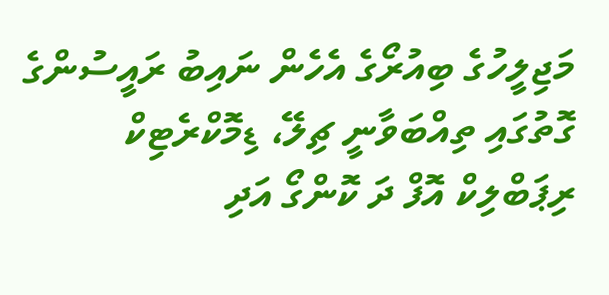މަޖިލީހުގެ ބިއުރޯގެ އެހެން ނައިބު ރައީސުންގެ ގޮތުގައި ތިއްބަވާނީ ޗިލޭ، ޑިމޮކްރެޓިކް ރިޕަބްލިކް އޮފް ދަ ކޮންގޯ އަދި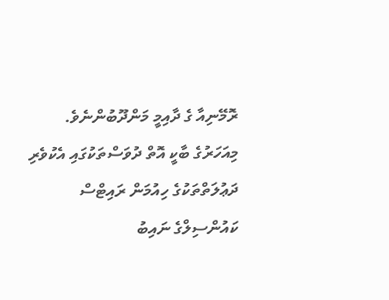ރޮމޭނިއާ ގެ ދާއިމީ މަންދޫބުންނެވެ.
މިއަހަރުގެ ބާކީ އޮތް ދުވަސްތަކުގައި އެކުވެރި ދަޢުލަތްތަކުގެ ހިއުމަން ރައިޓްސް ކައުންސިލްގެ ނައިބު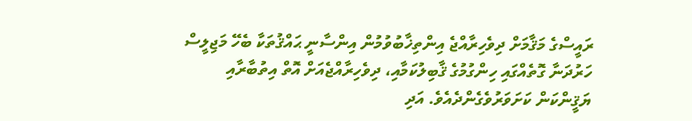ރައީސްގެ މަޤާމަށް ދިވެހިރާއްޖެ އިންތިޚާބުވުމުން އިންސާނީ ޙައްޤުތަކާ ބެހޭ މަޖިލީސް ހަރުދަނާ ގޮތެއްގައި ހިންގުމުގެ ޤާބިލުކަމާއި، ދިވެހިރާއްޖެއަށް އޮތް އިތުބާރާއި ޔަޤީންކަން ކަށަވަރުވެގެންދެއެވެ. އަދި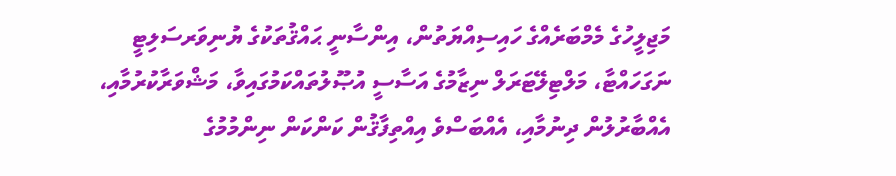މަޖިލީހުގެ މެމްބަރެއްގެ ހައިސިއްޔަތުން، އިންސާނީ ޙައްޤުތަކުގެ ޔުނިވަރސަލިޓީ ނަގަހައްޓާ، މަލްޓިލޭޓަރަލް ނިޒާމުގެ އަސާސީ އުޞޫލުތައްކަމުގައިވާ، މަޝްވަރާކުރުމާއި، އެއްބާރުލުން ދިނުމާއި، އެއްބަސްވެ އިއްތިފާޤުން ކަންކަން ނިންމުމުގެ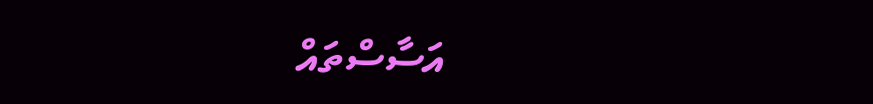އަސާސްތައް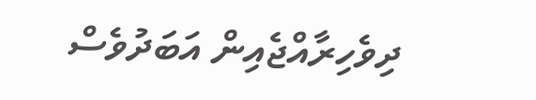ދިވެހިރާއްޖެއިން އަބަދުވެސް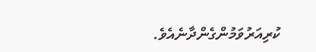ކުރިއަރުވަމުންގެންދާނެއެވެ.